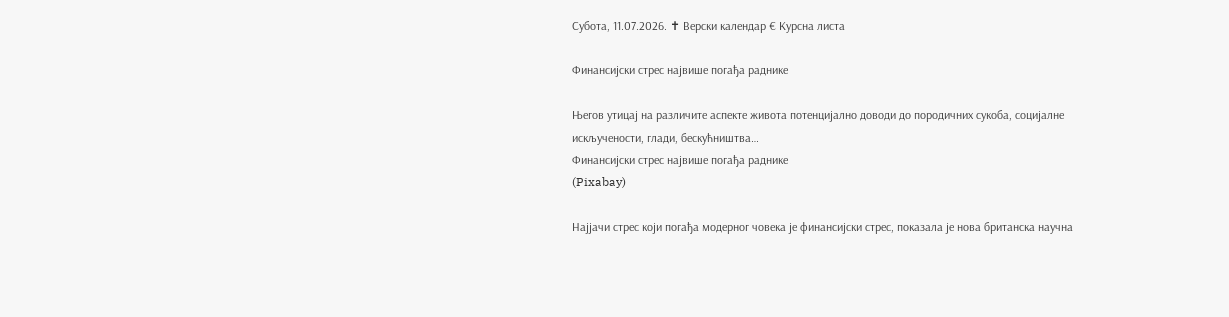Субота, 11.07.2026. ✝ Верски календар € Курсна листа

Финансијски стрес највише погађа раднике

Његов утицај на различите аспекте живота потенцијално доводи до породичних сукоба, социјалне искључености, глади, бескућништва…
Финансијски стрес највише погађа раднике
(Pixabay)

Најјачи стрес који погађа модерног човека је финансијски стрес, показала је нова британска научна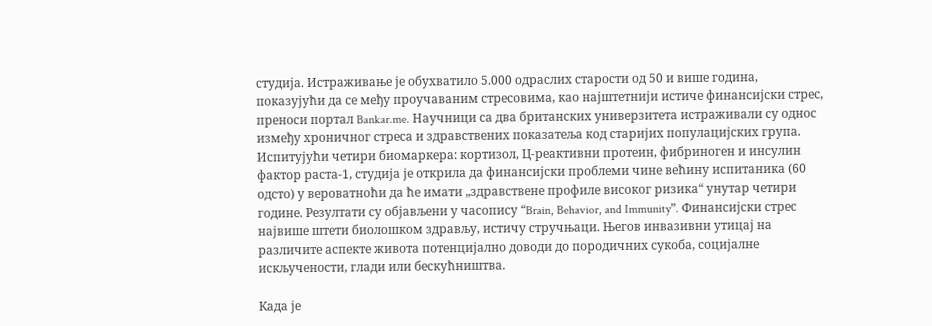студија. Истраживање је обухватило 5.000 одраслих старости од 50 и више година, показујући да се међу проучаваним стресовима, као најштетнији истиче финансијски стрес, преноси портал Bankar.me. Научници са два британских универзитета истраживали су однос између хроничног стреса и здравствених показатеља код старијих популацијских група.
Испитујући четири биомаркера: кортизол, Ц-реактивни протеин, фибриноген и инсулин фактор раста-1, студија је открила да финансијски проблеми чине већину испитаника (60 одсто) у вероватноћи да ће имати „здравствене профиле високог ризика“ унутар четири године. Резултати су објављени у часопису “Brain, Behavior, and Immunity”. Финансијски стрес највише штети биолошком здрављу, истичу стручњаци. Његов инвазивни утицај на различите аспекте живота потенцијално доводи до породичних сукоба, социјалне искључености, глади или бескућништва.

Када је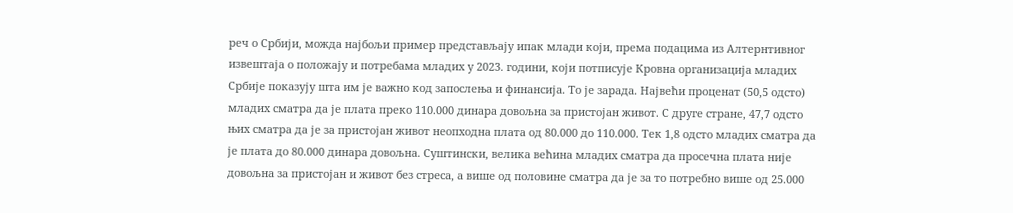реч о Србији, можда најбољи пример представљају ипак млади који, према подацима из Алтернтивног извештаја о положају и потребама младих у 2023. години, који потписује Кровна организација младих Србије показују шта им је важно код запослења и финансија. То је зарада. Највећи проценат (50,5 одсто) младих сматра да је плата преко 110.000 динара довољна за пристојан живот. С друге стране, 47,7 одсто њих сматра да је за пристојан живот неопходна плата од 80.000 до 110.000. Тек 1,8 одсто младих сматра да је плата до 80.000 динара довољна. Суштински, велика већина младих сматра да просечна плата није довољна за пристојан и живот без стреса, а више од половине сматра да је за то потребно више од 25.000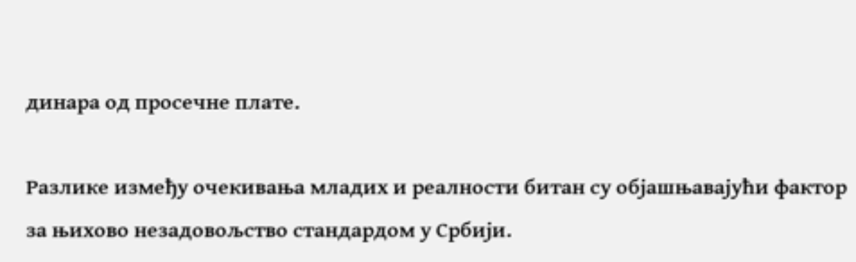динара од просечне плате.

Разлике између очекивања младих и реалности битан су објашњавајући фактор за њихово незадовољство стандардом у Србији.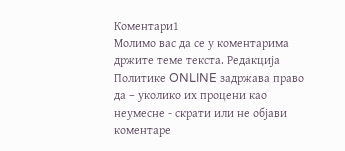Коментари1
Молимо вас да се у коментарима држите теме текста. Редакција Политике ONLINE задржава право да – уколико их процени као неумесне - скрати или не објави коментаре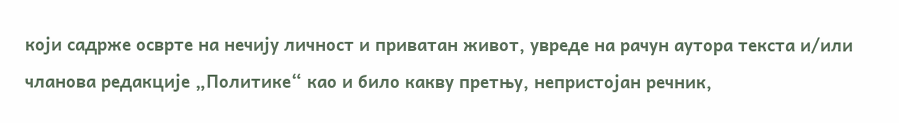који садрже осврте на нечију личност и приватан живот, увреде на рачун аутора текста и/или чланова редакције „Политике“ као и било какву претњу, непристојан речник,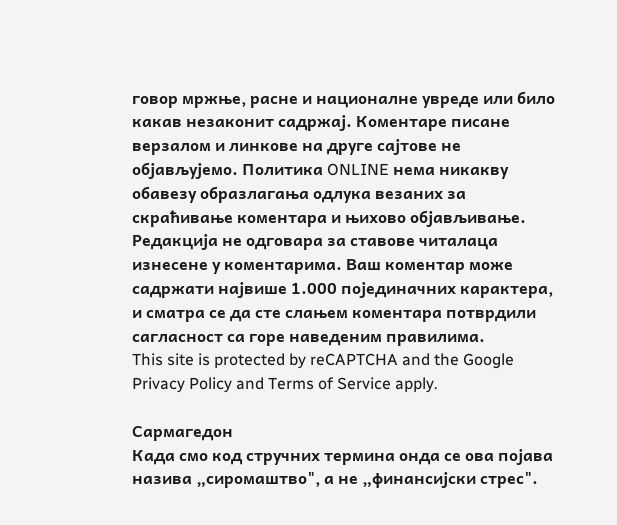говор мржње, расне и националне увреде или било какав незаконит садржај. Коментаре писане верзалом и линкове на друге сајтове не објављујемо. Политика ONLINE нема никакву обавезу образлагања одлука везаних за скраћивање коментара и њихово објављивање. Редакција не одговара за ставове читалаца изнесене у коментарима. Ваш коментар може садржати највише 1.000 појединачних карактера, и сматра се да сте слањем коментара потврдили сагласност са горе наведеним правилима.
This site is protected by reCAPTCHA and the Google Privacy Policy and Terms of Service apply.

Сармагедон
Када смо код стручних термина онда се ова појава назива „сиромаштво", а не „финансијски стрес".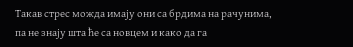Такав стрес можда имају они са брдима на рачунима, па не знају шта ће са новцем и како да га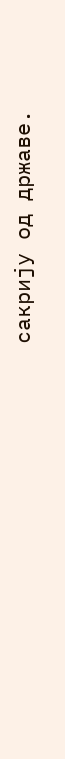сакрију од државе.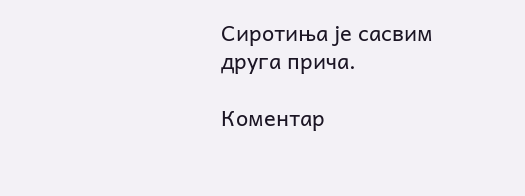Сиротиња је сасвим друга прича.

Комeнтар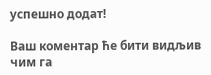успeшно додат!

Ваш комeнтар ћe бити видљив чим га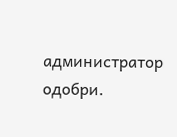администратор одобри.